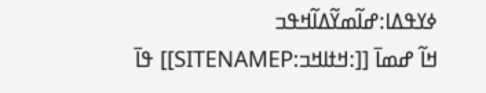ߦߌߟߡߊ:ߝߊ߬ߘߌ߬ߡߊ߬ߞߟߏ
ߞߊ߬ ߝߘߊ߫ [[:ߞߙߊߞߏ:SITENAMEP]] ߟߊ߫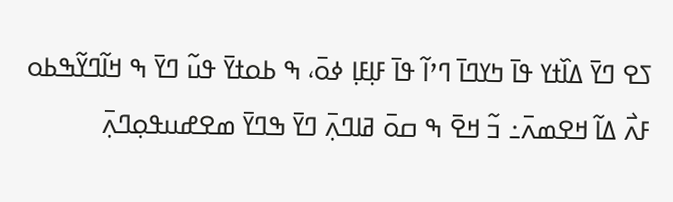ߖߐ ߣߌ߫ ߡߊ߰ߙߌ ߟߊ߫ ߤߌߣߊ߫ ߣߴߊ߬ ߟߊ߫ ߓߊ߲ߓߊ߲ ߦߋ߫، ߒ ߕߋߙߌ߫ ߟߎ߬ ߣߌ߫ ߒ ߞߊ߬ߣߌ߬ߒߕߋ ߓߍ߯ ߡߊ߬ ߞߐߘߍ߫߸ ߏ߬ ߞߐ߫ ߒ ߛߋ߫ ߥߊߣߍ߲߫ ߣߌ߫ ߒߣߌ߫ ߘߐߝߎߟߋ߲ߣߍ߲߫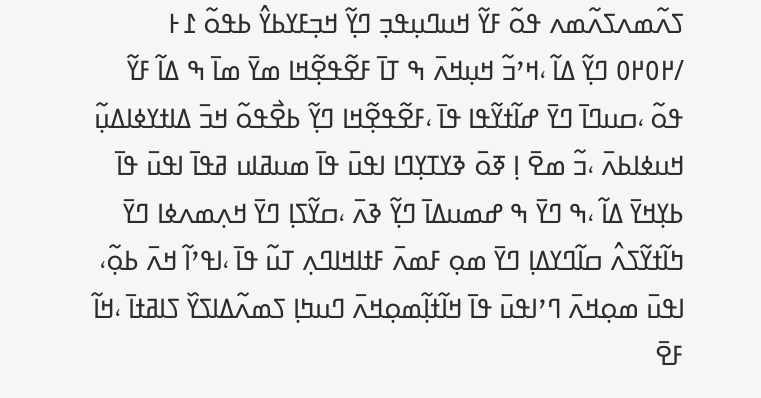ߖߍ߬ߘߍߖߍ߬ߘߍ ߟߋ߬ ߓߌ߬ ߞߎߣߎ߲ߟߏ߲ ߣߌ߲߬ ߞߏ߲ߓߌߕߌ߮ ߕߟߋ߬ ߁߅ /߂߀߂߀ ߣߌ߲߬ ߡߊ߬ ،ߞߴߏ߬ ߞߎ߲ߞߍ߫ ߒ ߠߊ߫ ߓߐ߬ߟߐ߲߬ߞߊ ߘߌ߫ ߘߊ߫ ߒ ߡߊ߬ ߓߌ߬ ߟߋ߬ ،ߛߎߣߊ߫ ߣߌ߫ ߝߊ߬ߙߌ߬ߟߊ ߟߊ߫ ،ߓߐ߬ߟߐ߲߬ߞߊ ߣߌ߲߬ ߕߐ߯ߟߋ߬ ߞߏ߫ ߡߊߙߌߦߊߡߎ߲߬ ߞߎߦߊߕߍ߫ ،ߏ߬ ߘߐ߫ ߊ߲ ߧߋ߫ ߢߌߠߌ߲ߣߊ ߊߟߎ߫ ߟߊ߫ ߘߎߥߊߎ ߥߟߊ߫ ߊߟߎ߫ ߟߊ߫ ߕߌ߲ߞߌ߫ ߡߊ߬ ،ߒ ߣߌ߫ ߒ ߝߘߎߡߊ߫ ߣߌ߲߬ ߢߍ߫ ،ߛߌ߬ߖߊ߲ ߣߌ߫ ߞߍ߲ߘߍߦߊ ߣߌ߫ ߤߊ߬ߙߌ߬ߖߍ߮ ߛߊ߬ߣߌߡߊ߲ ߣߌ߫ ߘߋ߲ ߓߘߍ߫ ߓߙߊߞߊߣߍ߲ ߠߎ߬ ߟߊ߫ ،ߊߟߴߊ߬ ߞߍ߫ ߕߋ߲߬، ߊߟߎ߫ ߘߋ߲ߞߍ߫ ߣߴߊߟߎ߫ ߟߊ߫ ߞߊ߬ߙߊ߲߬ߘߋ߲ߞߍ߫ ߣߎߤߊ߲ ߖߘߍ߬ߡߊߖߌ߰ ߖߊߥߙߊ߫ ،ߞߊ߬ ߓߐ߫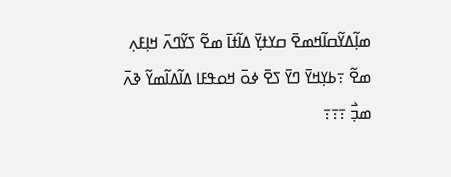ߘߊ߲߬ߡߌ߬ߛߊ߬ߞߘߐ߫ ߛߌߙߌ߲߫ ߡߊ߬ߙߊ߫ ߘߐ߬ ߖߌ߬ߣߍ߫ ߞߊ߲ߓߍ߲ ߘߐ߬ ߹ߕߌ߲ߞߌ߫ ߣߌ߫ ߖߐ߫ ߦߋ߫ ߞߋߟߓߊ ߡߊ߬ߡߊ߬ߘߌ߬ ߢߍ߫ ߘߏ߲߯ ߹߹߹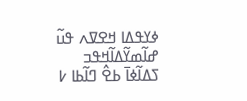ߦߌߟߡߊ ߞߐߜߍ ߟߎ߬ ߝߊ߬ߘߌ߬ߡߊ߬ߞߟߏ
ߖߡߊ߬ߦߊ߫ ߕߐ߮ ߣߊ߬ߕߊ ߇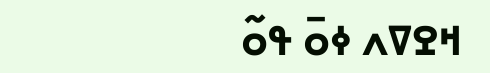ߞߐߜߍ ߦߋ߫ ߟߋ߬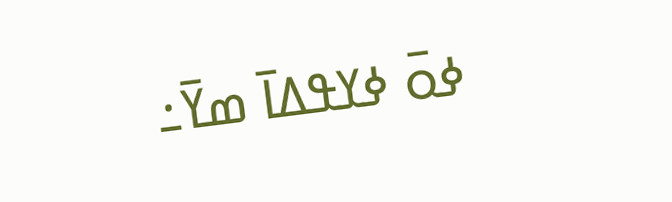ߦߋ߫ ߦߌߟߡߊ߫ ߘߌ߫߸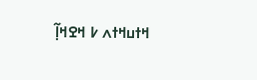ߞߙߎߞߙߍ ߇ ߞߐߞߊ߲߬